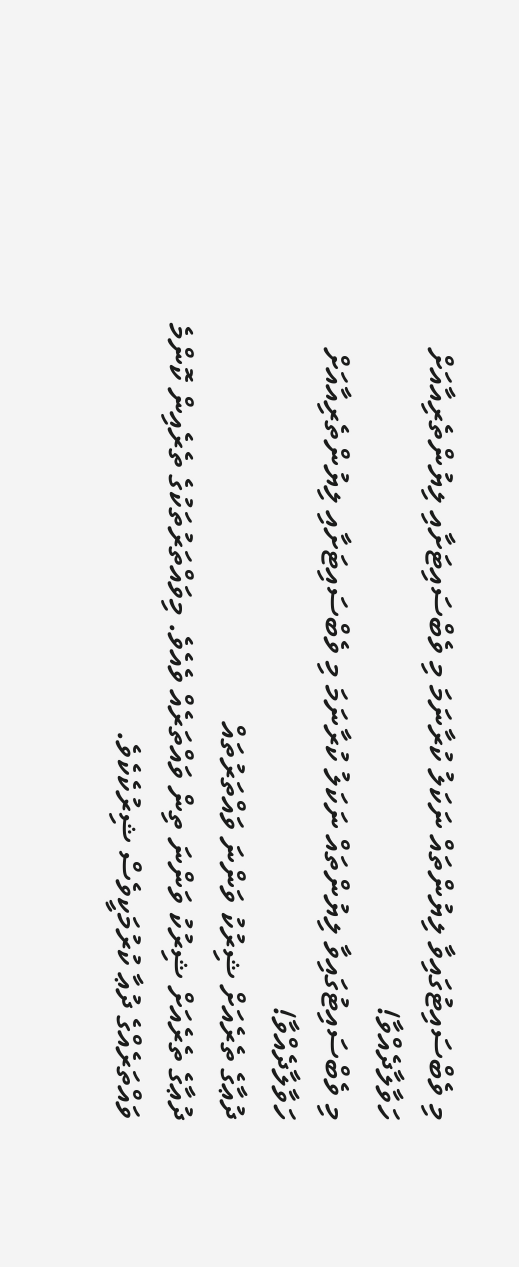މި ވެބްސައިޓުގައިވާ ލިޔުންތައް ނަކަލު ކުރާނަމަ މި ވެބްސައިޓަށާއި ލިޔުންތެރިއާއަށް ހަވާލާދެއްވާ!
މި ވެބްސައިޓުގައިވާ ލިޔުންތައް ނަކަލު ކުރާނަމަ މި ވެބްސައިޓަށާއި ލިޔުންތެރިއާއަށް ހަވާލާދެއްވާ!
ދުޢާގެ ތެރެއަށް ޝިރުކު ވަންނަ ވައްތަރުތައް
ދުޢާގެ ތެރެއަށް ޝިރުކު ވަންނަ ތިން ވައްތަރެއް ވެއެވެ. މިވައްތަރުތަކުގެ ތެރެއިން ކޮންމެ ވައްތަރެއްގެ ދުޢާ ކުރުމަކީވެސް ޝިރުކެކެވެ.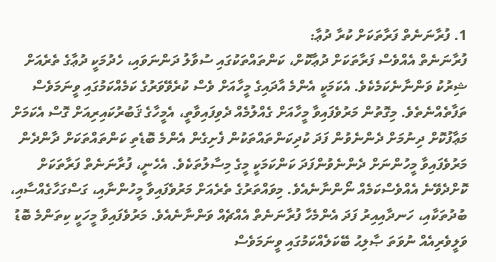1. ފުރާނަނެތް ފަރާތަކަށް ކުރާ ދުޢާ:
ފުރާނަނެތް އެއްވެސް ފަރާތަކަށް ދުޢާކޮށް، ކަންތައްތަކުގައި ސުވާލު ދަންނަވައި، ހެދުމަކީ ދުޢާގެ ތެރެއަށް ޝިރުކު ވަންނާނެކަމެކެވެ. އެކަމަކީ އެންމެ އާދައިގެ މީހާއަށް ވެސް ކުރެވޭވަރުގެ ކަމެއްކަމުގައި ވީނަމަވެސް ތަފާތެއްނެތެވެ. މިގޮތުން މަރުވެފައިވާ މީހާއަށް ގެއްލުމެއް ދެވިފައިވާތީ، އެމީހާގެ ޤަބުރުކައިރިއަށް ގޮސް އެކަމަށް މަޢާފުކޮށް ދިނުމަށް ދެންނެވުން ފަދަ ކުދިކަންތައްތަކުން ފެށިގެން އެންމެ ބޮޑެތި ކަންތައްތަކަށް ދާންދެން މަރުވެފައިވާ މީހުންނަށް ދެންނެވުންފަދަ ކަންކަމަކީ މީގެ މިސާލުތަކެވެ. އެހެނީ، ފުރާނަނެތް ފަރާތަކަށް ކޮށްދެވޭނެ އެއްވެސްކަމެއް ނޯންނާނެއެވެ. މިވައްތަރުގެ ތެރެއަށް މަރުވެފައިވާ މީހުންނާއި، ގަސްގަހާގެއްސާއި، ބުދުތަކާއި، ހަނދާއިއިރު ފަދަ އެންމެހާ ފުރާނަނެތް އެއްޗެއް ވަންނާނެއެވެ. މަރުވެފައިވާ މީހަކީ ކިތަންމެ ބޮޑު ވަލީވެރިއެއް ނުވަތަ ޞާލިޙު ބޭކަލެއްކަމުގައި ވީނަމަވެސް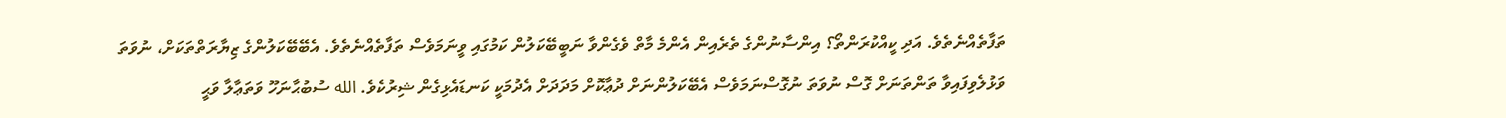ތަފާތެއްނެތެވެ. އަދި ކީއްކުރަންތޯ؟ އިންސާނުންގެ ތެރެއިން އެންމެ މާތް ވެގެންވާ ނަބީބޭކަލުން ކަމުގައި ވީނަމަވެސް ތަފާތެއްނެތެވެ. އެބޭބޭކަލުންގެ ޒިޔާރަތްތަކަށް، ނުވަތަ ވަޅުލެވިފައިވާ ތަންތަނަށް ގޮސް ނުވަތަ ނުގޮސްނަމަވެސް އެބޭކަލުންނަށް ދުޢާކޮށް މަދަދަށް އެދުމަކީ ކަނޑައެޅިގެން ޝިރުކެވެ. الله ސުބުޙާނަހޫ ވަތަޢާލާ ވަޙީ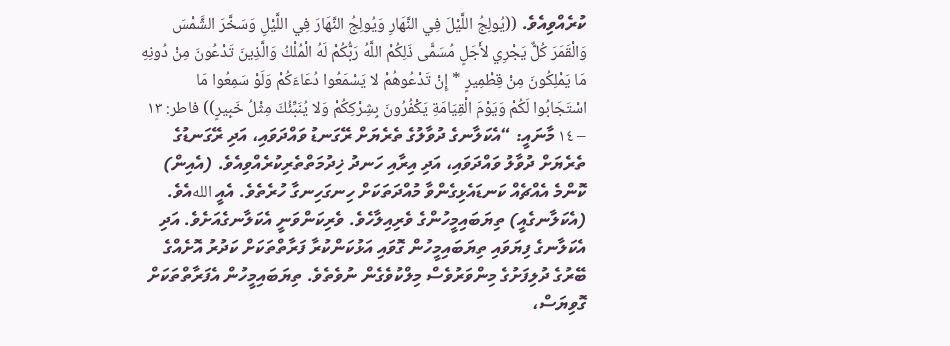ކުރެއްވިއެވެ. ((يُولِجُ اللَّيْلَ فِي النَّهَارِ وَيُولِجُ النَّهَارَ فِي اللَّيْلِ وَسَخَّرَ الشَّمْسَ وَالْقَمَرَ كُلٌّ يَجْرِي لأَجَلٍ مُسَمًّى ذَلِكُمْ اللَّهُ رَبُّكُمْ لَهُ الْمُلْكُ وَالَّذِينَ تَدْعُونَ مِنْ دُونِهِ مَا يَمْلِكُونَ مِنْ قِطْمِيرٍ * إِنْ تَدْعُوهُمْ لا يَسْمَعُوا دُعَاءَكُمْ وَلَوْ سَمِعُوا مَا اسْتَجَابُوا لَكُمْ وَيَوْمَ الْقِيَامَةِ يَكْفُرُونَ بِشِرْكِكُمْ وَلا يُنَبِّئُكَ مِثْلُ خَبِيرٍ)) فاطر: ١٣ – ١٤ މާނައީ: “އެކަލާނގެ ދުވާލުގެ ތެރެޔަށް ރޭގަނޑު ވައްދަވައި، އަދި ރޭގަނޑުގެ ތެރެޔަށް ދުވާލު ވައްދަވައި، އަދި އިރާއި ހަނދު ޚިދުމަތްތެރިކުރެއްވިއެވެ. (އެއިން) ކޮންމެ އެއްޗެއް ކަނޑައެޅިގެންވާ މުއްދަތަކަށް ހިނގަހިނގާ ހުރެތެވެ. އެއީ اللهއެވެ. (އެކަލާނގެއީ) ތިޔަބައިމީހުންގެ ވެރިއިލާހެވެ. ވެރިކަންވަނީ އެކަލާނގެއަށެވެ. އަދި އެކަލާނގެ ފިޔަވައި ތިޔަބައިމީހުން ގޮވައި އަޅުކަންކުރާ ފަރާތްތަކަށް ކަދުރު އޮށެއްގެ ބޭރުގެ ދުލިފަށުގެ މިންވަރުވެސް މިލްކުވެގެން ނުވެތެވެ. ތިޔަބައިމީހުން އެފަރާތްތަކަށް ގޮވިޔަސް،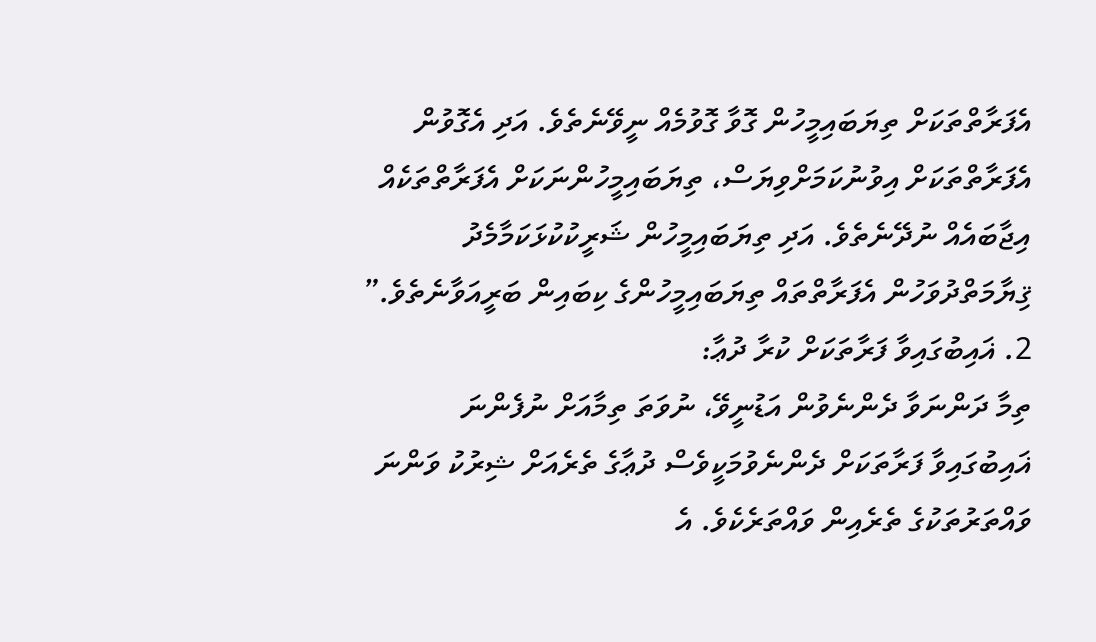އެފަރާތްތަކަށް ތިޔަބައިމީހުން ގޮވާ ގޮވުމެއް ނީވޭނެތެވެ. އަދި އެގޮވުން އެފަރާތްތަކަށް އިވުނުކަމަށްވިޔަސް، ތިޔަބައިމީހުންނަކަށް އެފަރާތްތަކެއް އިޖާބައެއް ނުދޭނެތެވެ. އަދި ތިޔަބައިމީހުން ޝަރީކުކުޅަކަމާމެދު ޤިޔާމަތްދުވަހުން އެފަރާތްތައް ތިޔަބައިމީހުންގެ ކިބައިން ބަރީއަވާނެތެވެ.”
2. ޣައިބުގައިވާ ފަރާތަކަށް ކުރާ ދުޢާ:
ތިމާ ދަންނަވާ ދެންނެވުން އަޑުނީވޭ، ނުވަތަ ތިމާއަށް ނުފެންނަ ޣައިބުގައިވާ ފަރާތަކަށް ދެންނެވުމަކީވެސް ދުޢާގެ ތެރެއަށް ޝިރުކު ވަންނަ ވައްތަރުތަކުގެ ތެރެއިން ވައްތަރެކެވެ. އެ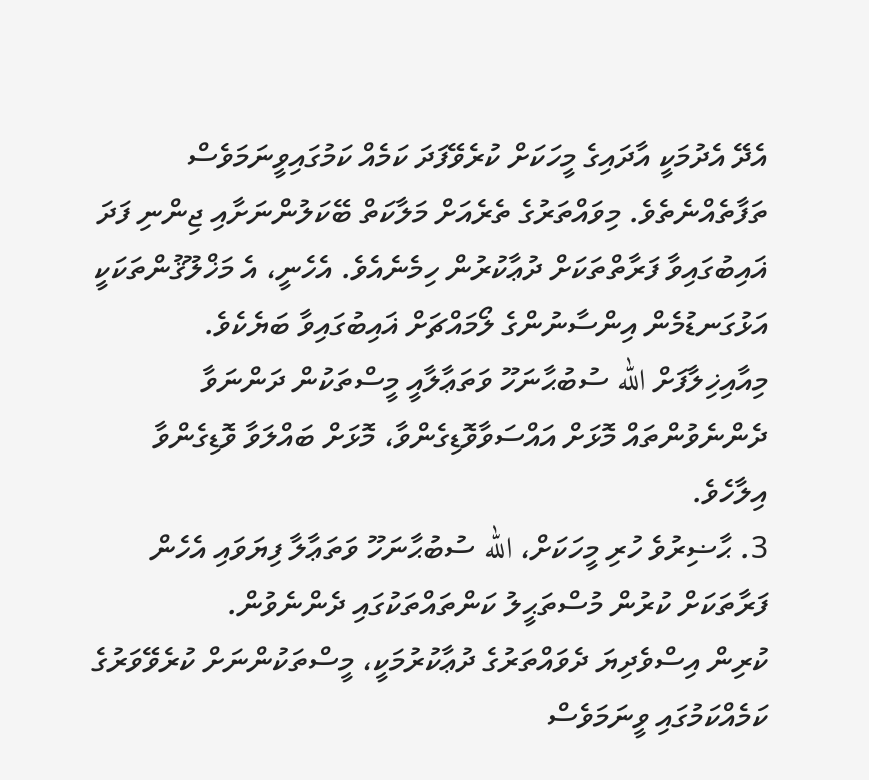އެދޭ އެދުމަކީ އާދައިގެ މީހަކަށް ކުރެވޭފަދަ ކަމެއް ކަމުގައިވީނަމަވެސް ތަފާތެއްނެތެވެ. މިވައްތަރުގެ ތެރެއަށް މަލާކަތް ބޭކަލުންނަށާއި ޖިންނި ފަދަ ޣައިބުގައިވާ ފަރާތްތަކަށް ދުޢާކުރުން ހިމެނެއެވެ. އެހެނީ، އެ މަޚްލޫޤުންތަކަކީ އަޅުގަނޑުމެން އިންސާނުންގެ ލޯމައްޗަށް ޣައިބުގައިވާ ބަޔެކެވެ.
މިއާއިޚިލާފަށް الله ސުބުޙާނަހޫ ވަތަޢާލާއީ މީސްތަކުން ދަންނަވާ ދެންނެވުންތައް މޮޅަށް އައްސަވާވޮޑިގެންވާ، މޮޅަށް ބައްލަވާ ވޮޑިގެންވާ އިލާހެވެ.
3. ޙާޟިރުވެ ހުރި މީހަކަށް، الله ސުބުޙާނަހޫ ވަތަޢާލާ ފިޔަވައި އެހެން ފަރާތަކަށް ކުރުން މުސްތަޙީލު ކަންތައްތަކުގައި ދެންނެވުން.
ކުރިން އިސްވެދިޔަ ދެވައްތަރުގެ ދުޢާކުރުމަކީ، މީސްތަކުންނަށް ކުރެވޭވަރުގެ ކަމެއްކަމުގައި ވީނަމަވެސް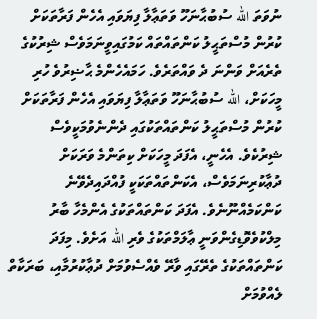ނުވަތަ الله ސުބުޙާނަހޫ ވަތަޢާލާ ފިޔަވައި އެހެން ފަރާތަކަށް ކުރުން މުސްތަޙީލު ކަންތައްތައް ކަމުގައިވީނަމަވެސް ޝިރުކުގެ ތެރެއަށް ވަންނަ ދެ ވައްތަރެވެ. ހަމައެހެންމެ ޙާޟިރުވެ ހުރި މީހަކަށް، الله ސުބުޙާނަހޫ ވަތަޢާލާ ފިޔަވައި އެހެން ފަރާތަކަށް ކުރުން މުސްތަޙީލު ކަންތައްތަކުގައި ދެންނެވުމަކީވެސް ޝިރުކެވެ. އެހެނީ، އެފަދަ މީހަކަށް ކިތަންމެ ވަރަކަށް ދުޢާކުރިނަމަވެސް، އެކަންތައްތަކަކީ ފުއްދައިދެވޭނެ ކަންކަމެއްނޫނެވެ. އެފަދަ ކަންތައްތަކުގެ އެންމެހާ ބާރު މިލްކުވެވޮޑިގެންވަނީ ޢާލަމްތަކުގެ ވެރި الله އަށެވެ. މިފަދަ ކަންތައްތަކުގެ ތެރޭގައި ވާރޭ ވެއްސެވުމަށް ދުޢާކުރުމާއި، ބަރަކާތް ލެއްވުމަށް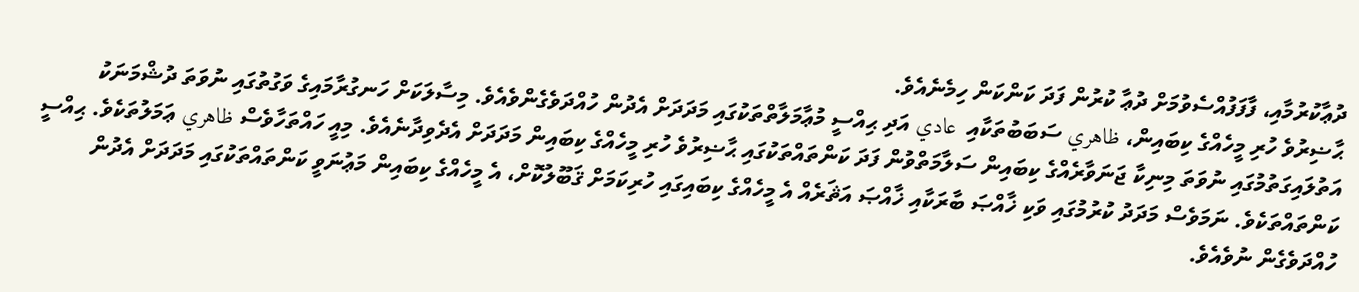ދުޢާކުރުމާއި، ފާފަފުއްސެވުމަށް ދުޢާ ކުރުން ފަދަ ކަންކަން ހިމެނެއެވެ.
ޙާޟިރުވެ ހުރި މީހެއްގެ ކިބައިން، ظاهري ސަބަބުތަކާއި  عادي އަދި ޙިއްސީ މުޢާމަލާތްތަކުގައި މަދަދަށް އެދުން ހުއްދަވެގެންވެއެވެ. މިސާލަކަށް ހަނގުރާމައިގެ ވަގުތުގައި ނުވަތަ ދުޝްމަނަކު އަތުލައިގަތުމުގައި ނުވަތަ މިނިކާ ޖަނަވާރެއްގެ ކިބައިން ސަލާމަތްވުން ފަދަ ކަންތައްތަކުގައި ޙާޟިރުވެ ހުރި މީހެއްގެ ކިބައިން މަދަދަށް އެދެވިދާނެއެވެ. މިއީ ހައްތަހާވެސް ظاهري ޢަމަލުތަކެވެ. ޙިއްސީ ކަންތައްތަކެވެ. ނަމަވެސް މަދަދު ކުރުމުގައި ވަކި ޚާއްޞަ ބާރަކާއި ޚާއްޞަ އަޘަރެއް އެ މީހެއްގެ ކިބައިގައި ހުރިކަމަށް ޤަބޫލުކޮށް، އެ މީހެއްގެ ކިބައިން މަޢުނަވީ ކަންތައްތަކުގައި މަދަދަށް އެދުން ހުއްދަވެގެން ނުވެއެވެ.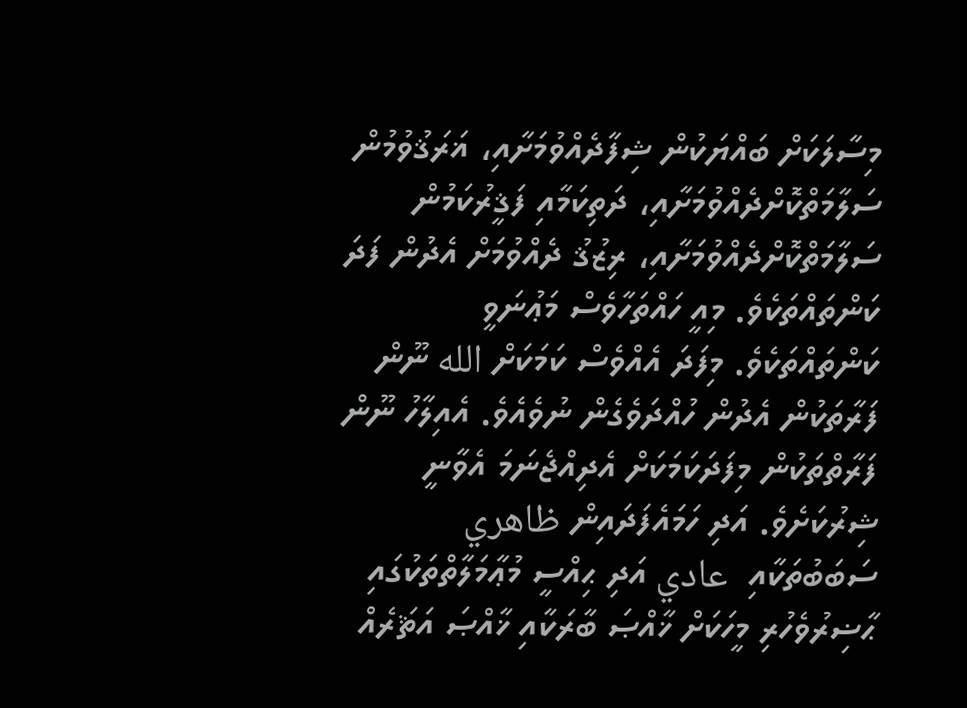މިސާލަކަށް ބައްޔަކުން ޝިފާދެއްވުމަށާއި، ޣަރަޤުވުމުން ސަލާމަތްކޮށްދެއްވުމަށާއި، ދަތިކަމާއި ފަޤީރުކަމުން ސަލާމަތްކޮށްދެއްވުމަށާއި، ރިޒުޤު ދެއްވުމަށް އެދުން ފަދަ ކަންތައްތަކެވެ. މިއީ ހައްތަހާވެސް މަޢުނަވީ ކަންތައްތަކެވެ. މިފަދަ އެއްވެސް ކަމަކަށް الله ނޫން ފަރާތަކުން އެދުން ހުއްދަވެގެން ނުވެއެވެ. އެއިލާހު ނޫން ފަރާތްތަކުން މިފަދަކަމަކަށް އެދިއްޖެނަމަ އެވާނީ ޝިރުކަށެވެ. އަދި ހަމައެފަދައިން ظاهري ސަބަބުތަކާއި  عادي އަދި ޙިއްސީ މުޢާމަލާތްތަކުގައި ޙާޟިރުވެހުރި މީހަކަށް ޚާއްޞަ ބާރަކާއި ޚާއްޞަ އަޘަރެއް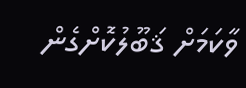ވާކަމަށް ޤަބޫލުކޮށްގެން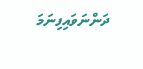ދަންނަވައިފިނަމަ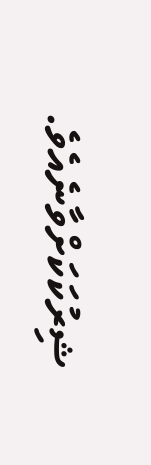ޝިރުކަކަށްވާނެއެވެ.